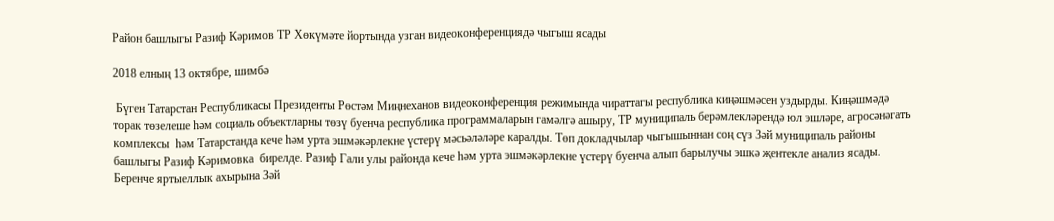Район башлыгы Разиф Кәримов ТР Хөкүмәте йортында узган видеоконференциядә чыгыш ясады

2018 елның 13 октябре, шимбә

 Бүген Татарстан Республикасы Президенты Рөстәм Миңнеханов видеоконференция режимында чираттагы республика киңәшмәсен уздырды. Киңәшмәдә торак төзелеше һәм социаль объектларны төзү буенча республика программаларын гамәлгә ашыру, ТР муниципаль берәмлекләрендә юл эшләре, агросәнәгать комплексы  һәм Татарстанда кече һәм урта эшмәкәрлекне үстерү мәсьәләләре каралды. Төп докладчылар чыгышыннан соң сүз Зәй муниципаль районы башлыгы Разиф Кәримовка  бирелде. Разиф Гали улы районда кече һәм урта эшмәкәрлекне үстерү буенча алып барылучы эшкә җентекле анализ ясады. Беренче яртыеллык ахырына Зәй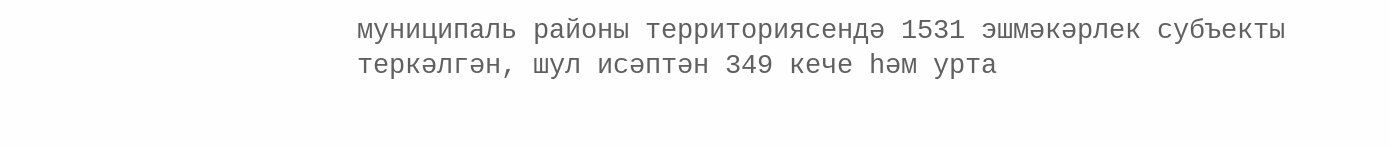муниципаль районы территориясендә 1531 эшмәкәрлек субъекты теркәлгән, шул исәптән 349 кече һәм урта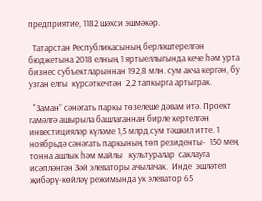предприятие, 1182 шәхси эшмәкәр.

  Татарстан Республикасының берләштерелгән бюджетына 2018 елның 1 яртыеллыгында кече һәм урта бизнес субъектларыннан 192,8 млн. сум акча кергән, бу узган елгы  күрсәткечтән  2,2 тапкырга артыграк.

  "Заман” сәнәгать паркы төзелеше дәвам итә. Проект гамәлгә ашырыла башлаганнан бирле кертелгән инвестицияләр күләме 1,5 млрд.сум тәшкил итте. 1 ноябрьдә сәнәгать паркының төп резиденты-  150 мең тонна ашлык һәм майлы   культуралар  саклауга исәпләнгән Зәй элеваторы ачылачак.  Инде  эшләтеп җибәрү-көйләү режимында ук элеватор 65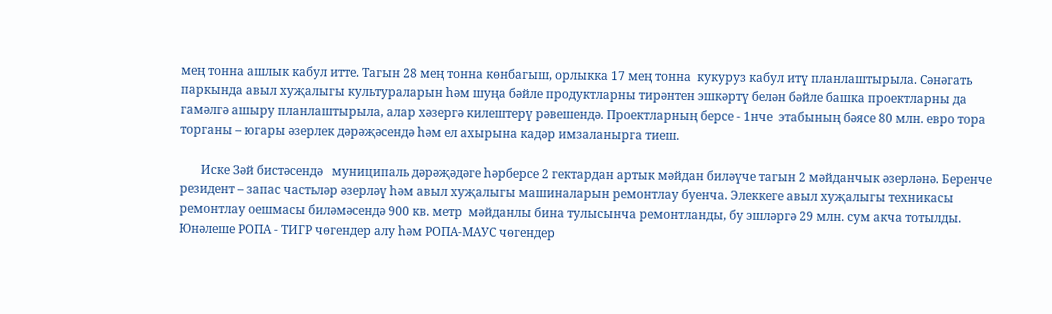мең тонна ашлык кабул итте. Тагын 28 мең тонна көнбагыш, орлыкка 17 мең тонна  кукуруз кабул итү планлаштырыла. Сәнәгать паркында авыл хуҗалыгы культураларын һәм шуңа бәйле продуктларны тирәнтен эшкәртү белән бәйле башка проектларны да гамәлгә ашыру планлаштырыла, алар хәзергә килештерү рәвешендә. Проектларның берсе - 1нче  этабының бәясе 80 млн. евро тора торганы – югары әзерлек дәрәҗәсендә һәм ел ахырына кадәр имзаланырга тиеш.

       Иске Зәй бистәсендә   муниципаль дәрәҗәдәге һәрберсе 2 гектардан артык мәйдан биләүче тагын 2 мәйданчык әзерләнә. Беренче резидент – запас частьләр әзерләү һәм авыл хуҗалыгы машиналарын ремонтлау буенча. Элеккеге авыл хуҗалыгы техникасы ремонтлау оешмасы биләмәсендә 900 кв. метр  мәйданлы бина тулысынча ремонтланды, бу эшләргә 29 млн. сум акча тотылды. Юнәлеше РОПА - ТИГР чөгендер алу һәм РОПА-МАУС чөгендер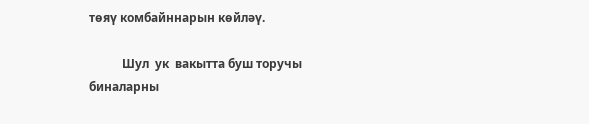төяү комбайннарын көйләү.

           Шул  ук  вакытта буш торучы биналарны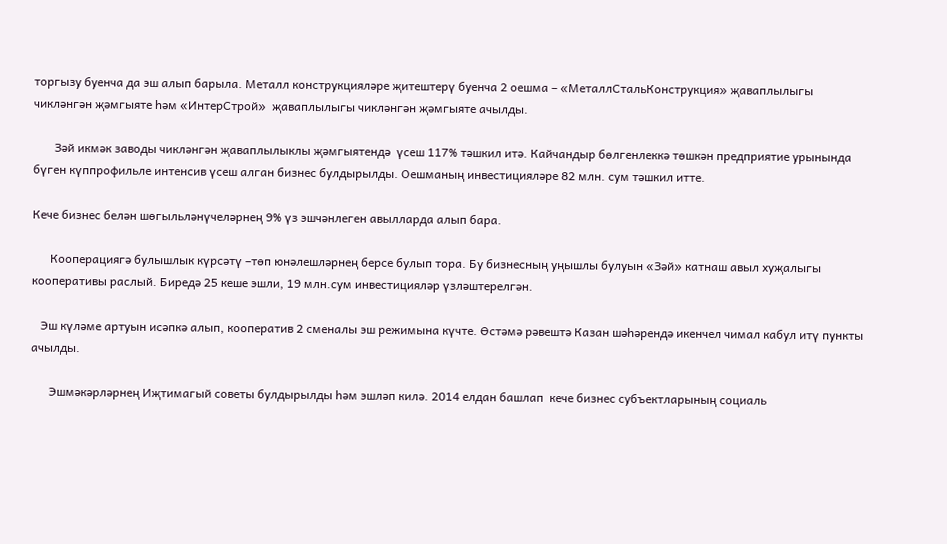торгызу буенча да эш алып барыла. Металл конструкцияләре җитештерү буенча 2 оешма – «МеталлСтальКонструкция» җаваплылыгы чикләнгән җәмгыяте һәм «ИнтерСтрой»  җаваплылыгы чикләнгән җәмгыяте ачылды.

       Зәй икмәк заводы чикләнгән җаваплылыклы җәмгыятендә  үсеш 117% тәшкил итә. Кайчандыр бөлгенлеккә төшкән предприятие урынында бүген күппрофильле интенсив үсеш алган бизнес булдырылды. Оешманың инвестицияләре 82 млн. сум тәшкил итте.

Кече бизнес белән шөгыльләнүчеләрнең 9% үз эшчәнлеген авылларда алып бара.

      Кооперациягә булышлык күрсәтү –төп юнәлешләрнең берсе булып тора. Бу бизнесның уңышлы булуын «Зәй» катнаш авыл хуҗалыгы кооперативы раслый. Биредә 25 кеше эшли, 19 млн.сум инвестицияләр үзләштерелгән.

   Эш күләме артуын исәпкә алып, кооператив 2 сменалы эш режимына күчте. Өстәмә рәвештә Казан шәһәрендә икенчел чимал кабул итү пункты ачылды.

      Эшмәкәрләрнең Иҗтимагый советы булдырылды һәм эшләп килә. 2014 елдан башлап  кече бизнес субъектларының социаль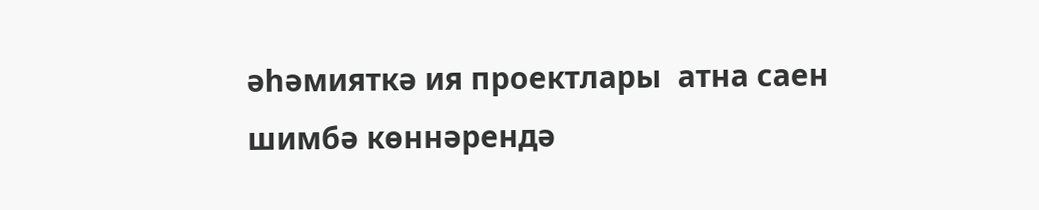әһәмияткә ия проектлары  атна саен шимбә көннәрендә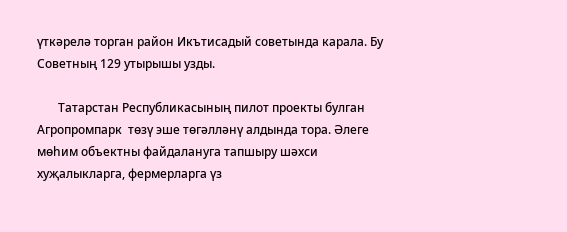үткәрелә торган район Икътисадый советында карала. Бу Советның 129 утырышы узды.

       Татарстан Республикасының пилот проекты булган  Агропромпарк  төзү эше төгәлләнү алдында тора. Әлеге мөһим объектны файдалануга тапшыру шәхси хуҗалыкларга, фермерларга үз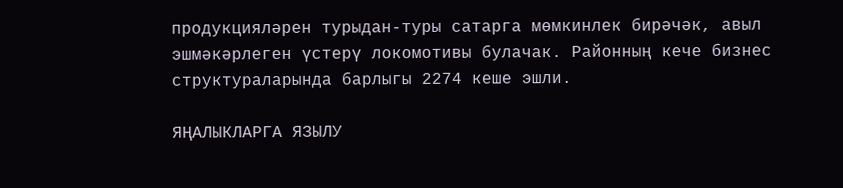продукцияләрен турыдан-туры сатарга мөмкинлек бирәчәк, авыл эшмәкәрлеген үстерү локомотивы булачак. Районның кече бизнес структураларында барлыгы 2274 кеше эшли.

ЯҢАЛЫКЛАРГА ЯЗЫЛУ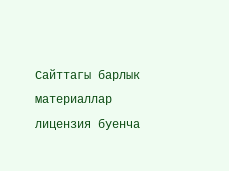Сайттагы барлык материаллар лицензия буенча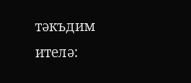тәкъдим ителә: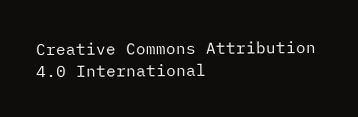Creative Commons Attribution 4.0 International